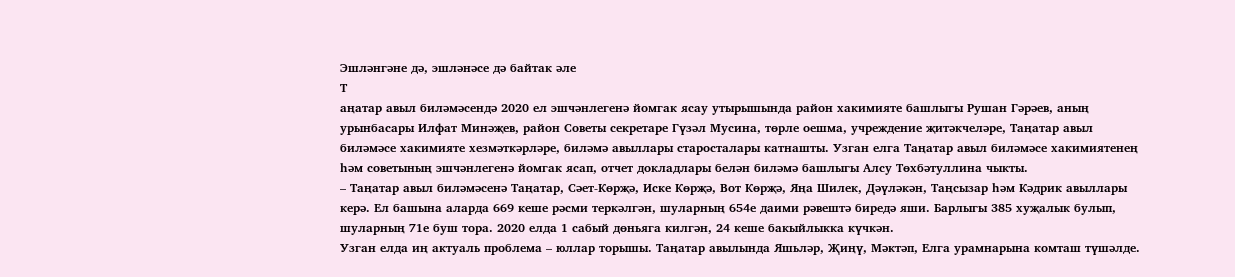Эшләнгәне дә, эшләнәсе дә байтак әле
Т
аңатар авыл биләмәсендә 2020 ел эшчәнлегенә йомгак ясау утырышында район хакимияте башлыгы Рушан Гәрәев, аның урынбасары Илфат Минәҗев, район Советы секретаре Гүзәл Мусина, төрле оешма, учреждение җитәкчеләре, Таңатар авыл биләмәсе хакимияте хезмәткәрләре, биләмә авыллары старосталары катнашты. Узган елга Таңатар авыл биләмәсе хакимиятенең һәм советының эшчәнлегенә йомгак ясап, отчет докладлары белән биләмә башлыгы Алсу Төхбәтуллина чыкты.
– Таңатар авыл биләмәсенә Таңатар, Сәет-Көрҗә, Иске Көрҗә, Вот Көрҗә, Яңа Шилек, Дәүләкән, Таңсызар һәм Кәдрик авыллары керә. Ел башына аларда 669 кеше рәсми теркәлгән, шуларның 654е даими рәвештә биредә яши. Барлыгы 385 хуҗалык булып, шуларның 71е буш тора. 2020 елда 1 сабый дөньяга килгән, 24 кеше бакыйлыкка күчкән.
Узган елда иң актуаль проблема – юллар торышы. Таңатар авылында Яшьләр, Җиңү, Мәктәп, Елга урамнарына комташ түшәлде.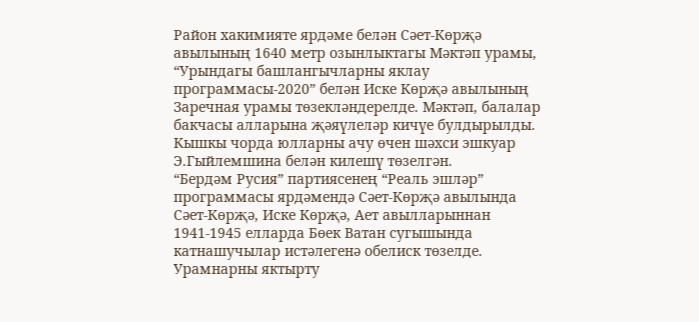Район хакимияте ярдәме белән Сәет-Көрҗә авылының 1640 метр озынлыктагы Мәктәп урамы, “Урындагы башлангычларны яклау программасы-2020” белән Иске Көрҗә авылының Заречная урамы төзекләндерелде. Мәктәп, балалар бакчасы алларына җәяүлеләр кичүе булдырылды. Кышкы чорда юлларны ачу өчен шәхси эшкуар Э.Гыйлемшина белән килешү төзелгән.
“Бердәм Русия” партиясенең “Реаль эшләр” программасы ярдәмендә Сәет-Көрҗә авылында Сәет-Көрҗә, Иске Көрҗә, Ает авылларыннан 1941-1945 елларда Бөек Ватан сугышында катнашучылар истәлегенә обелиск төзелде.
Урамнарны яктырту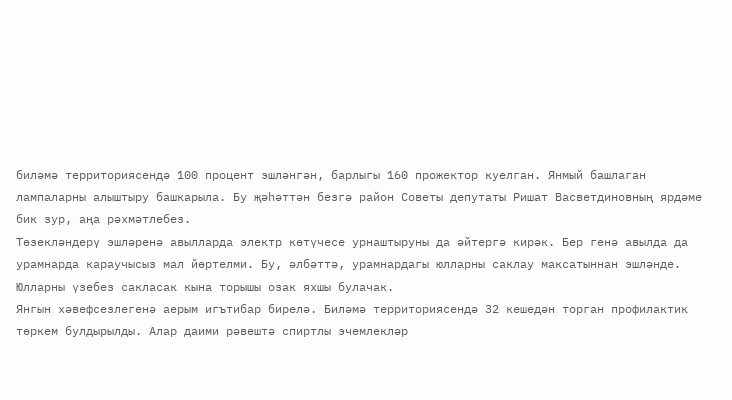биләмә территориясендә 100 процент эшләнгән, барлыгы 160 прожектор куелган. Янмый башлаган лампаларны алыштыру башкарыла. Бу җәһәттән безгә район Советы депутаты Ришат Васветдиновның ярдәме бик зур, аңа рәхмәтлебез.
Төзекләндерү эшләренә авылларда электр көтүчесе урнаштыруны да әйтергә кирәк. Бер генә авылда да урамнарда караучысыз мал йөртелми. Бу, әлбәттә, урамнардагы юлларны саклау максатыннан эшләнде. Юлларны үзебез сакласак кына торышы озак яхшы булачак.
Янгын хәвефсезлегенә аерым игътибар бирелә. Биләмә территориясендә 32 кешедән торган профилактик төркем булдырылды. Алар даими рәвештә спиртлы эчемлекләр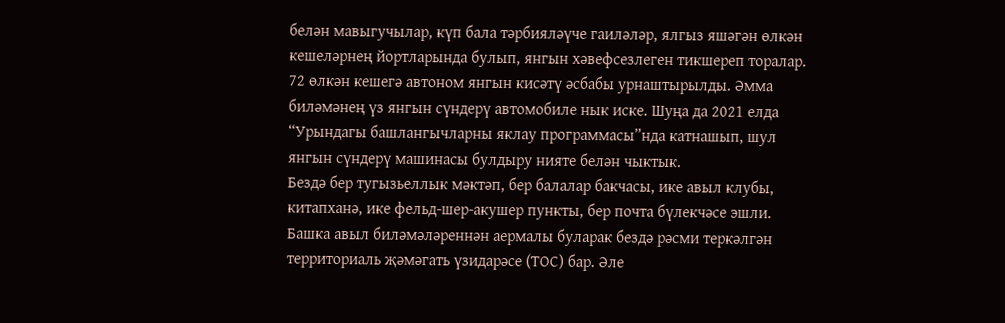белән мавыгучылар, күп бала тәрбияләүче гаиләләр, ялгыз яшәгән өлкән кешеләрнең йортларында булып, янгын хәвефсезлеген тикшереп торалар. 72 өлкән кешегә автоном янгын кисәтү әсбабы урнаштырылды. Әмма биләмәнең үз янгын сүндерү автомобиле нык иске. Шуңа да 2021 елда “Урындагы башлангычларны яклау программасы”нда катнашып, шул янгын сүндерү машинасы булдыру нияте белән чыктык.
Бездә бер тугызьеллык мәктәп, бер балалар бакчасы, ике авыл клубы, китапханә, ике фельд-шер-акушер пункты, бер почта бүлекчәсе эшли. Башка авыл биләмәләреннән аермалы буларак бездә рәсми теркәлгән территориаль җәмәгать үзидарәсе (ТОС) бар. Әле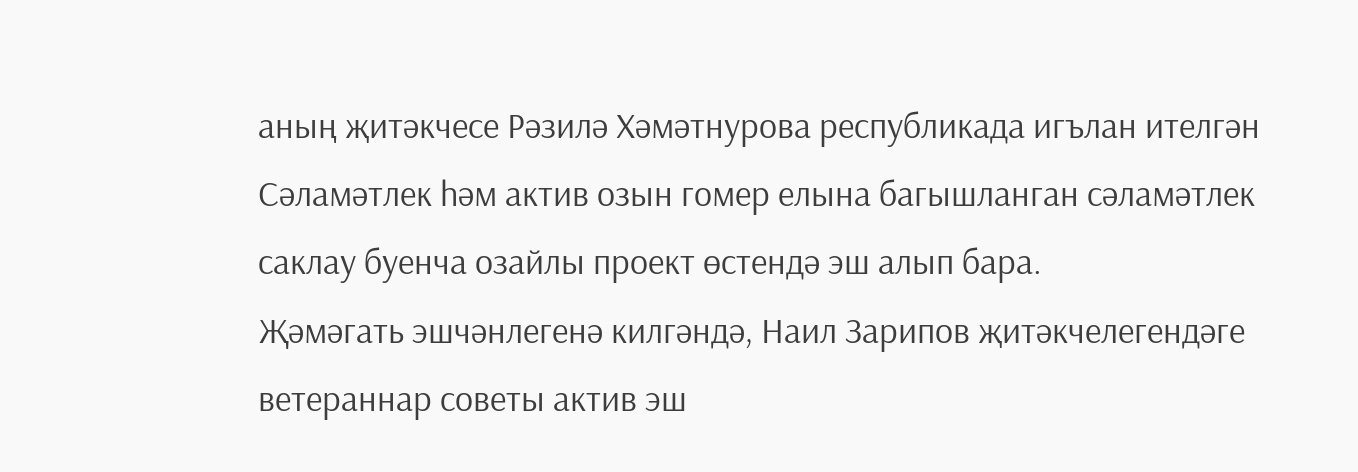аның җитәкчесе Рәзилә Хәмәтнурова республикада игълан ителгән Сәламәтлек һәм актив озын гомер елына багышланган сәламәтлек саклау буенча озайлы проект өстендә эш алып бара.
Җәмәгать эшчәнлегенә килгәндә, Наил Зарипов җитәкчелегендәге ветераннар советы актив эш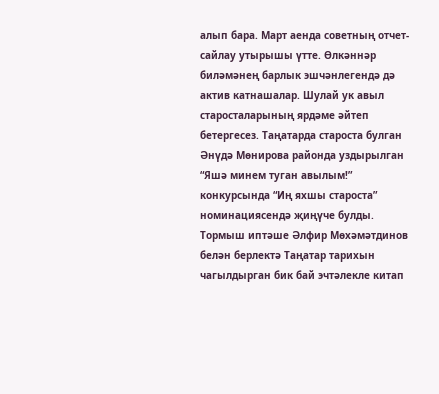алып бара. Март аенда советның отчет-сайлау утырышы үтте. Өлкәннәр биләмәнең барлык эшчәнлегендә дә актив катнашалар. Шулай ук авыл старосталарының ярдәме әйтеп бетергесез. Таңатарда староста булган Әнүдә Мөнирова районда уздырылган “Яшә минем туган авылым!” конкурсында “Иң яхшы староста” номинациясендә җиңүче булды. Тормыш иптәше Әлфир Мөхәмәтдинов белән берлектә Таңатар тарихын чагылдырган бик бай эчтәлекле китап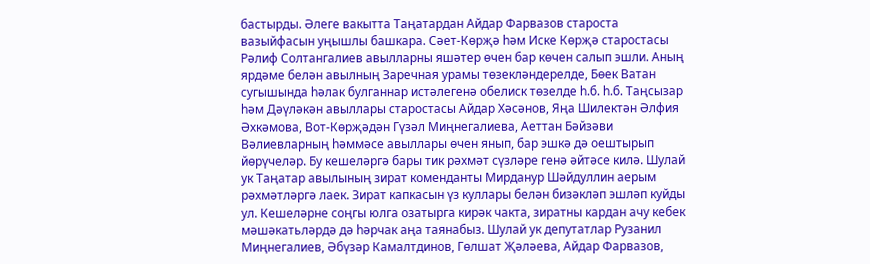бастырды. Әлеге вакытта Таңатардан Айдар Фарвазов староста вазыйфасын уңышлы башкара. Сәет-Көрҗә һәм Иске Көрҗә старостасы Рәлиф Солтангалиев авылларны яшәтер өчен бар көчен салып эшли. Аның ярдәме белән авылның Заречная урамы төзекләндерелде, Бөек Ватан сугышында һәлак булганнар истәлегенә обелиск төзелде һ.б. һ.б. Таңсызар һәм Дәүләкән авыллары старостасы Айдар Хәсәнов, Яңа Шилектән Әлфия Әхкәмова, Вот-Көрҗәдән Гүзәл Миңнегалиева, Аеттан Бәйзәви Вәлиевларның һәммәсе авыллары өчен янып, бар эшкә дә оештырып йөрүчеләр. Бу кешеләргә бары тик рәхмәт сүзләре генә әйтәсе килә. Шулай ук Таңатар авылының зират коменданты Мирданур Шәйдуллин аерым рәхмәтләргә лаек. Зират капкасын үз куллары белән бизәкләп эшләп куйды ул. Кешеләрне соңгы юлга озатырга кирәк чакта, зиратны кардан ачу кебек мәшәкатьләрдә дә һәрчак аңа таянабыз. Шулай ук депутатлар Рузанил Миңнегалиев, Әбүзәр Камалтдинов, Гөлшат Җәләева, Айдар Фарвазов,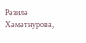Рәзилә Хәмәтнурова,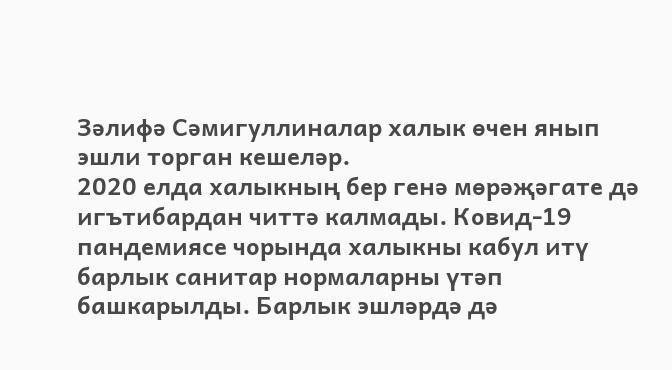Зәлифә Сәмигуллиналар халык өчен янып эшли торган кешеләр.
2020 елда халыкның бер генә мөрәҗәгате дә игътибардан читтә калмады. Ковид-19 пандемиясе чорында халыкны кабул итү барлык санитар нормаларны үтәп башкарылды. Барлык эшләрдә дә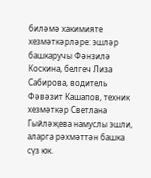биләмә хакимияте хезмәткәрләре: эшләр башкаручы Фәнзилә Коскина, белгеч Лиза Сабирова, водитель Фәвәзит Кашапов, техник хезмәткәр Светлана Гыйләҗева намуслы эшли, аларга рәхмәттән башка сүз юк.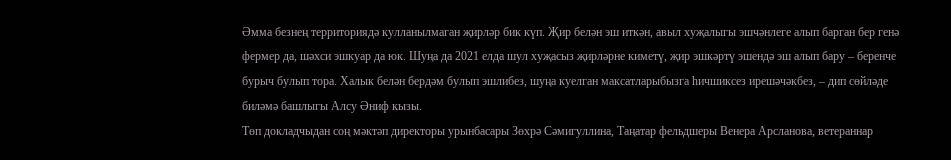Әмма безнең территориядә кулланылмаган җирләр бик күп. Җир белән эш иткән, авыл хуҗалыгы эшчәнлеге алып барган бер генә фермер да, шәхси эшкуар да юк. Шуңа да 2021 елда шул хуҗасыз җирләрне киметү, җир эшкәртү эшендә эш алып бару – беренче бурыч булып тора. Халык белән бердәм булып эшлибез, шуңа куелган максатларыбызга һичшиксез ирешәчәкбез, – дип сөйләде биләмә башлыгы Алсу Әниф кызы.
Төп докладчыдан соң мәктәп директоры урынбасары Зөхрә Сәмигуллина, Таңатар фельдшеры Венера Арсланова, ветераннар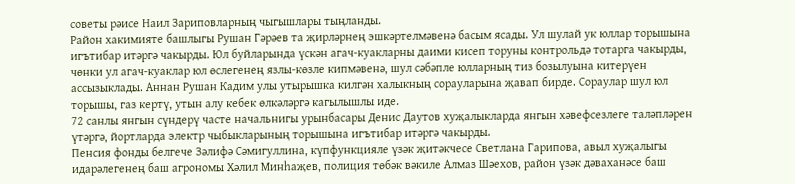советы рәисе Наил Зариповларның чыгышлары тыңланды.
Район хакимияте башлыгы Рушан Гәрәев та җирләрнең эшкәртелмәвенә басым ясады. Ул шулай ук юллар торышына игътибар итәргә чакырды. Юл буйларында үскән агач-куакларны даими кисеп торуны контрольдә тотарга чакырды, чөнки ул агач-куаклар юл өслегенең язлы-көзле кипмәвенә, шул сәбәпле юлларның тиз бозылуына китерүен ассызыклады. Аннан Рушан Кадим улы утырышка килгән халыкның сорауларына җавап бирде. Сораулар шул юл торышы, газ кертү, утын алу кебек өлкәләргә кагылышлы иде.
72 санлы янгын сүндерү часте начальнигы урынбасары Денис Даутов хуҗалыкларда янгын хәвефсезлеге таләпләрен үтәргә, йортларда электр чыбыкларының торышына игътибар итәргә чакырды.
Пенсия фонды белгече Зәлифә Сәмигуллина, күпфункцияле үзәк җитәкчесе Светлана Гарипова, авыл хуҗалыгы идарәлегенең баш агрономы Хәлил Минһаҗев, полиция төбәк вәкиле Алмаз Шәехов, район үзәк дәваханәсе баш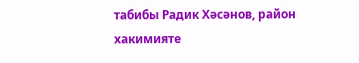табибы Радик Хәсәнов, район хакимияте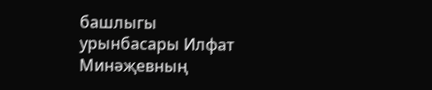башлыгы урынбасары Илфат Минәҗевның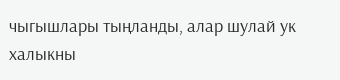чыгышлары тыңланды, алар шулай ук халыкны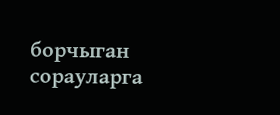борчыган сорауларга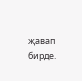җавап бирде.